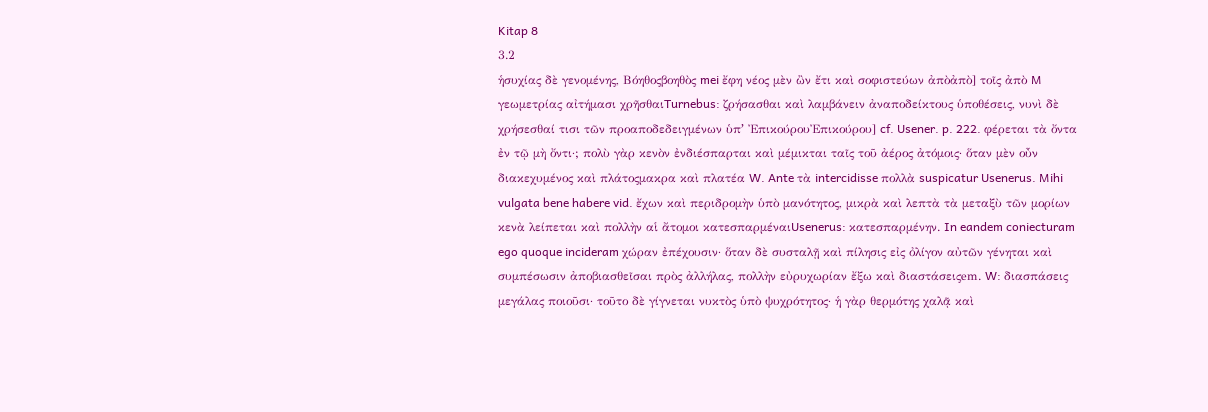Kitap 8
3.2
ἡσυχίας δὲ γενομένης, Βόηθοςβοηθὸς mei ἔφη νέος μὲν ὢν ἔτι καὶ σοφιστεύων ἀπὸἀπὸ] τοῖς ἀπὸ M γεωμετρίας αἰτήμασι χρῆσθαιTurnebus: ζρήσασθαι καὶ λαμβάνειν ἀναποδείκτους ὑποθέσεις, νυνὶ δὲ χρήσεσθαί τισι τῶν προαποδεδειγμένων ὑπʼ ἘπικούρουἘπικούρου] cf. Usener. p. 222. φέρεται τὰ ὄντα ἐν τῷ μὴ ὄντι·; πολὺ γὰρ κενὸν ἐνδιέσπαρται καὶ μέμικται ταῖς τοῦ ἀέρος ἀτόμοις· ὅταν μὲν οὖν διακεχυμένος καὶ πλάτοςμακρα καὶ πλατέα W. Ante τὰ intercidisse πολλὰ suspicatur Usenerus. Mihi vulgata bene habere vid. ἔχων καὶ περιδρομὴν ὑπὸ μανότητος, μικρὰ καὶ λεπτὰ τὰ μεταξὺ τῶν μορίων κενὰ λείπεται καὶ πολλὴν αἱ ἄτομοι κατεσπαρμέναιUsenerus: κατεσπαρμένην. In eandem coniecturam ego quoque incideram χώραν ἐπέχουσιν· ὅταν δὲ συσταλῇ καὶ πίλησις εἰς ὀλίγον αὐτῶν γένηται καὶ συμπέσωσιν ἀποβιασθεῖσαι πρὸς ἀλλήλας, πολλὴν εὐρυχωρίαν ἔξω καὶ διαστάσειςem. W: διασπάσεις μεγάλας ποιοῦσι· τοῦτο δὲ γίγνεται νυκτὸς ὑπὸ ψυχρότητος· ἡ γὰρ θερμότης χαλᾷ καὶ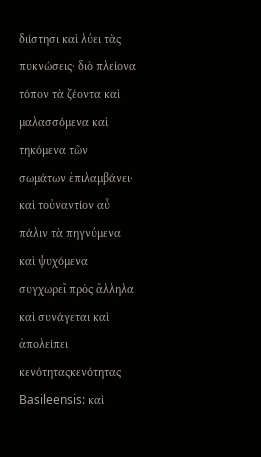διίστησι καὶ λύει τὰς πυκνώσεις· διὸ πλείονα τόπον τὰ ζέοντα καὶ μαλασσόμενα καὶ τηκόμενα τῶν σωμάτων ἐπιλαμβάνει· καὶ τοὐναντίον αὖ πάλιν τὰ πηγνύμενα καὶ ψυχόμενα συγχωρεῖ πρὸς ἄλληλα καὶ συνάγεται καὶ ἀπολείπει κενότηταςκενότητας Basileensis: καὶ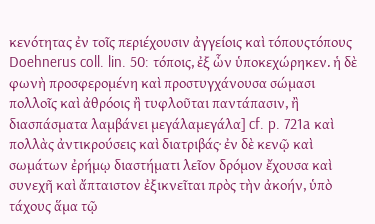κενότητας ἐν τοῖς περιέχουσιν ἀγγείοις καὶ τόπουςτόπους Doehnerus coll. lin. 50: τόποις, ἐξ ὧν ὑποκεχώρηκεν. ἡ δὲ φωνὴ προσφερομένη καὶ προστυγχάνουσα σώμασι πολλοῖς καὶ ἀθρόοις ἢ τυφλοῦται παντάπασιν, ἢ διασπάσματα λαμβάνει μεγάλαμεγάλα] cf. p. 721a καὶ πολλὰς ἀντικρούσεις καὶ διατριβάς· ἐν δὲ κενῷ καὶ σωμάτων ἐρήμῳ διαστήματι λεῖον δρόμον ἔχουσα καὶ συνεχῆ καὶ ἄπταιστον ἐξικνεῖται πρὸς τὴν ἀκοήν, ὑπὸ τάχους ἅμα τῷ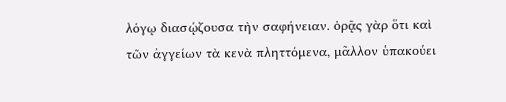λόγῳ διασῴζουσα τὴν σαφήνειαν. ὁρᾷς γὰρ ὅτι καὶ τῶν ἀγγείων τὰ κενὰ πληττόμενα, μᾶλλον ὑπακούει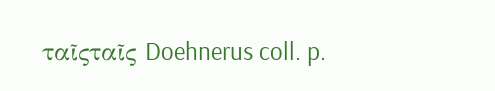ταῖςταῖς Doehnerus coll. p.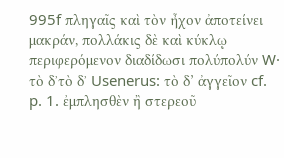995f πληγαῖς καὶ τὸν ἦχον ἀποτείνει μακράν, πολλάκις δὲ καὶ κύκλῳ περιφερόμενον διαδίδωσι πολύπολύν W· τὸ δʼτὸ δʼ Usenerus: τὸ δ’ ἀγγεῖον cf. p. 1. ἐμπλησθὲν ἢ στερεοῦ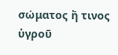σώματος ἤ τινος ὑγροῦ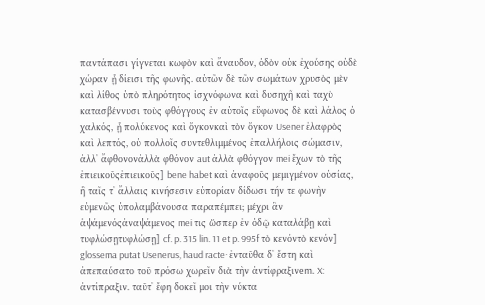παντάπασι γίγνεται κωφὸν καὶ ἄναυδον, ὁδὸν οὐκ ἐχούσης οὐδὲ χώραν ᾗ δίεισι τῆς φωνῆς. αὐτῶν δὲ τῶν σωμάτων χρυσὸς μὲν καὶ λίθος ὑπὸ πληρότητος ἰσχνόφωνα καὶ δυσηχῆ καὶ ταχὺ κατασβέννυσι τοὺς φθόγγους ἐν αὑτοῖς εὔφωνος δὲ καὶ λάλος ὁ χαλκός, ᾗ πολύκενος καὶ ὄγκονκαὶ τὸν ὄγκον Usener ἐλαφρὸς καὶ λεπτός, οὐ πολλοῖς συντεθλιμμένος ἐπαλλήλοις σώμασιν, ἀλλʼ ἄφθονονἀλλὰ φθόνον aut ἀλλὰ φθόγγον mei ἔχων τὸ τῆς ἐπιεικοῦςἐπιεικοῦς] bene habet καὶ ἀναφοῦς μεμιγμένον οὐσίας, ἣ ταῖς τʼ ἄλλαις κινήσεσιν εὐπορίαν δίδωσι τήν τε φωνὴν εὐμενῶς ὑπολαμβάνουσα παραπέμπει; μέχρι ἂν ἁψάμενόςἀναψάμενος mei τις ὥσπερ ἐν ὁδῷ καταλάβῃ καὶ τυφλώσῃτυφλώσῃ] cf. p. 315 lin. 11 et p. 995f τὸ κενόντὸ κενόν] glossema putat Usenerus, haud racte· ἐνταῦθα δʼ ἔστη καὶ ἀπεπαύσατο τοῦ πρόσω χωρεῖν διὰ τὴν ἀντίφραξινem. X: ἀντίπραξιν. ταῦτʼ ἔφη δοκεῖ μοι τὴν νύκτα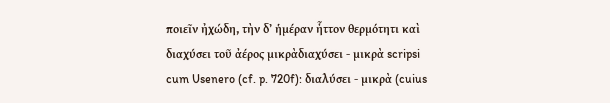ποιεῖν ἠχώδη, τὴν δʼ ἡμέραν ἧττον θερμότητι καὶ διαχύσει τοῦ ἀέρος μικρὰδιαχύσει - μικρὰ scripsi cum Usenero (cf. p. 720f): διαλύσει - μικρὰ (cuius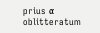prius α oblitteratum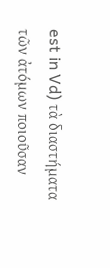est in Vd) τὰ διαστήματα τῶν ἀτόμων ποιοῦσαν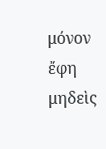μόνον ἔφη μηδεὶς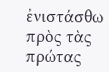ἐνιστάσθω πρὸς τὰς πρώτας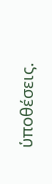ὑποθέσεις.